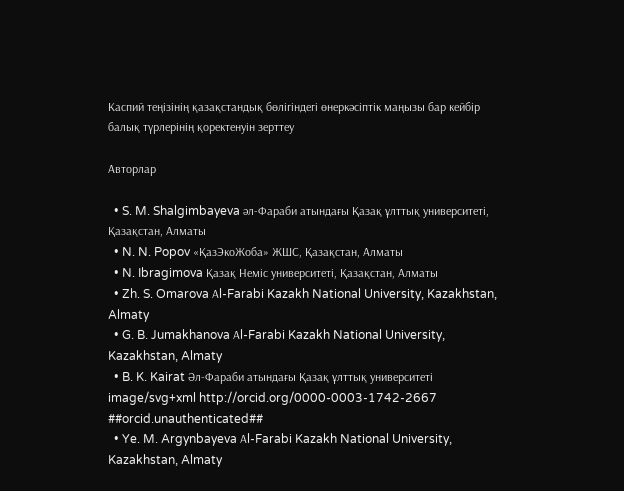Каспий теңізінің қазақстандық бөлігіндегі өнеркәсіптік маңызы бар кейбір балық түрлерінің қоректенуін зерттеу

Авторлар

  • S. M. Shalgimbayeva әл-Фараби атындағы Қазақ ұлттық университеті, Қазақстан, Алматы
  • N. N. Popov «ҚазЭкоЖоба» ЖШС, Қазақстан, Алматы
  • N. Ibragimova Қазақ Неміс университеті, Қазақстан, Алматы
  • Zh. S. Omarova Аl-Farabi Kazakh National University, Kazakhstan, Almaty
  • G. B. Jumakhanova Аl-Farabi Kazakh National University, Kazakhstan, Almaty
  • B. K. Kairat Әл-Фараби атындағы Қазақ ұлттық университеті image/svg+xml http://orcid.org/0000-0003-1742-2667 ##orcid.unauthenticated##
  • Ye. M. Argynbayeva Аl-Farabi Kazakh National University, Kazakhstan, Almaty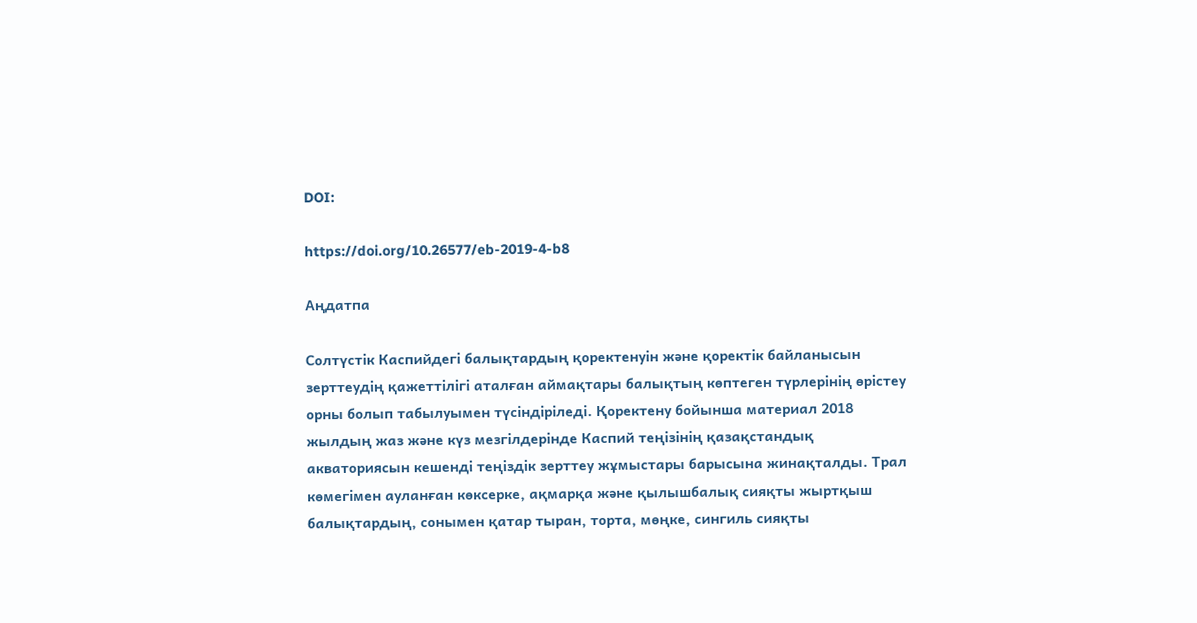DOI:

https://doi.org/10.26577/eb-2019-4-b8

Аңдатпа

Солтүстік Каспийдегі балықтардың қоректенуін және қоректік байланысын зерттеудің қажеттілігі аталған аймақтары балықтың көптеген түрлерінің өрістеу орны болып табылуымен түсіндіріледі. Қоректену бойынша материал 2018 жылдың жаз және күз мезгілдерінде Каспий теңізінің қазақстандық акваториясын кешенді теңіздік зерттеу жұмыстары барысына жинақталды. Трал көмегімен ауланған көксерке, ақмарқа және қылышбалық сияқты жыртқыш балықтардың, сонымен қатар тыран, торта, мөңке, сингиль сияқты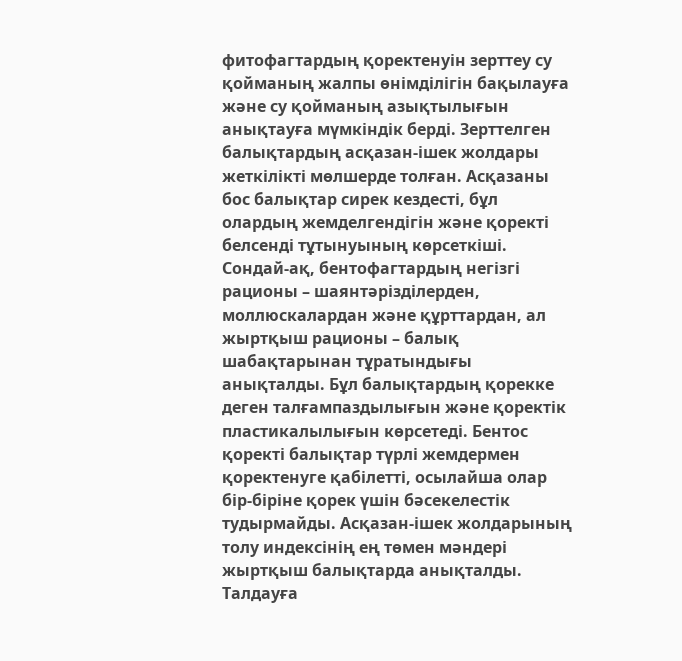фитофагтардың қоректенуін зерттеу су қойманың жалпы өнімділігін бақылауға және су қойманың азықтылығын анықтауға мүмкіндік берді. Зерттелген балықтардың асқазан-ішек жолдары жеткілікті мөлшерде толған. Асқазаны бос балықтар сирек кездесті, бұл олардың жемделгендігін және қоректі белсенді тұтынуының көрсеткіші. Сондай-ақ, бентофагтардың негізгі рационы – шаянтәрізділерден, моллюскалардан және құрттардан, ал жыртқыш рационы – балық шабақтарынан тұратындығы анықталды. Бұл балықтардың қорекке деген талғампаздылығын және қоректік пластикалылығын көрсетеді. Бентос қоректі балықтар түрлі жемдермен қоректенуге қабілетті, осылайша олар бір-біріне қорек үшін бәсекелестік тудырмайды. Асқазан-ішек жолдарының толу индексінің ең төмен мәндері жыртқыш балықтарда анықталды. Талдауға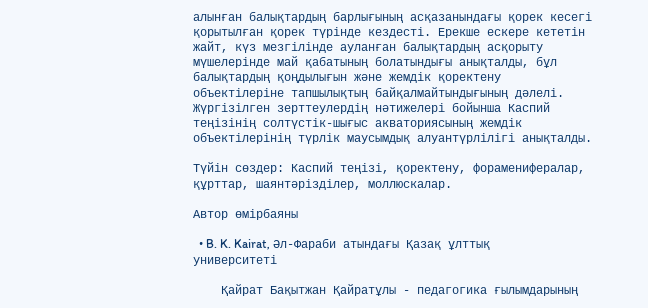алынған балықтардың барлығының асқазанындағы қорек кесегі қорытылған қорек түрінде кездесті. Ерекше ескере кететін жайт, күз мезгілінде ауланған балықтардың асқорыту мүшелерінде май қабатының болатындығы анықталды, бұл балықтардың қоңдылығын және жемдік қоректену объектілеріне тапшылықтың байқалмайтындығының дәлелі. Жүргізілген зерттеулердің нәтижелері бойынша Каспий теңізінің солтүстік-шығыс акваториясының жемдік объектілерінің түрлік маусымдық алуантүрлілігі анықталды.

Түйін сөздер: Каспий теңізі, қоректену, фораменифералар, құрттар, шаянтәрізділер, моллюскалар.

Автор өмірбаяны

  • B. K. Kairat, Әл-Фараби атындағы Қазақ ұлттық университеті

    Қайрат Бақытжан Қайратұлы - педагогика ғылымдарының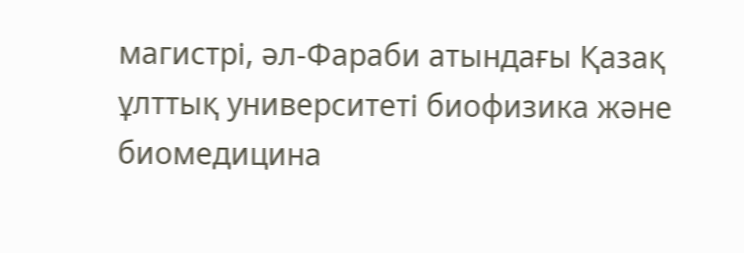магистрі, әл-Фараби атындағы Қазақ ұлттық университеті биофизика және биомедицина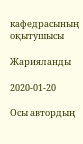кафедрасының оқытушысы

Жарияланды

2020-01-20

Осы автордың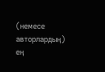(немесе авторлардың) ең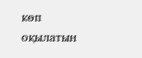көп оқылатын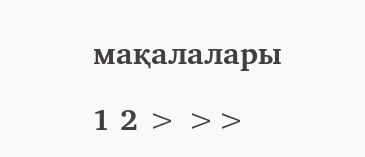мақалалары

1 2 > >>